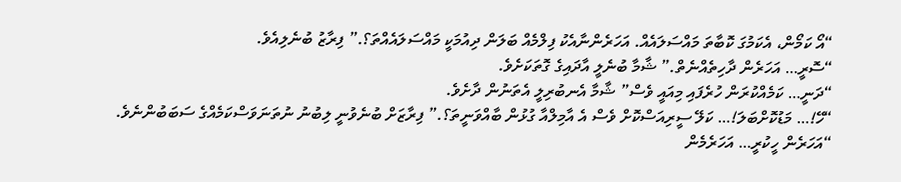“އޯ ކަމޯން، އެކަމުގަ ކޮބާތަ މައްސަލައެއް. އަހަރެންނާއެކު ފިލްމެއް ބަލަން ދިއުމަކީ މައްސަލައެއްތަ؟.” ފިރާޒު ބުނެލިއެވެ.
“ސޮރީ… އަހަރެން ދާހިތެއްނެތް.” ޝާމާ ބުނެލީ އާދައިގެ ގޮތަކަށެވެ.
“ދަނީ… ކަމެއްކުރަން ހުރެފައި މިއައީ ވެސް” ޝާމާ އެނބުރިލީ އެތަނުން ދާށެވެ.
“ހޭ!… މަޑުކޮށްބަލަ!… ކަލޭ ސީރިއަސްކޮށް ވެސް އެ އާމިލްއާ ގުޅުން ބާއްވަނީތަ؟.” ފިރާޒަށް ބުނެވުނީ ލިބުނު ނުތަނަވަސްކަމެއްގެ ސަބަބުންނެވެ.
“އަހަރެން ހީކުރީ… އަހަރެމެން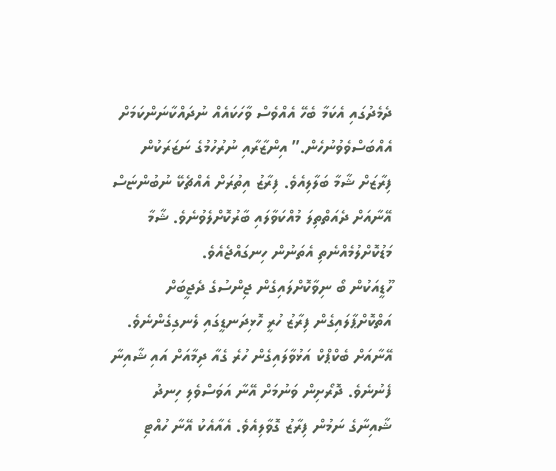ދެމެދުގައި އެކަމާ ބެހޭ އެއްވެސް ވާހަކައެއް ނުދައްކާނަންކަމަށް އެއްބަސްވެވުނުހެން.” އިންޒާރާއި ނުރުހުމުގެ ނަޒަރަކުން ފިރާޒަށް ޝާމާ ބަލާލިއެވެ. ފިރާޒު އިތުރަށް އެއްޗެކޭ ނުބުންޏަސް އޭނާއަށް ދެއަތްތިލަ މުއްކަވާލައި ބާރުކޮށްލެވުނެވެ. ޝާމާ މަޑުކޮށްލުމެއްނެތި އެތަނުން ހިނގައްޖެއެވެ.
ހޫޑީއަކުން ބޯ ނިވާކޮށްލައިގެން ޖިންސުގެ ދެޖީބަށް އަތްކޮށްޕާލައިގެން ފިރާޒު ހުރީ ހޮޅިދަނޑީގައި ލެނގިގެންނެވެ. އޭނާއަށް ބެކްޕްކް އަޅުވާލައިގެން ހުރެ ގެއާ ދިމާއަށް އައި ޝާއިނާ ފެނުނެވެ. ދޮރޯށިން ވަނުމަށް އޭނާ އަވަސްވެލި ހިނދު ޝާއިނާގެ ނަމުން ފިރާޒު ގޮވާލިއެވެ. އެއާއެކު އޭނާ ހުއްޓި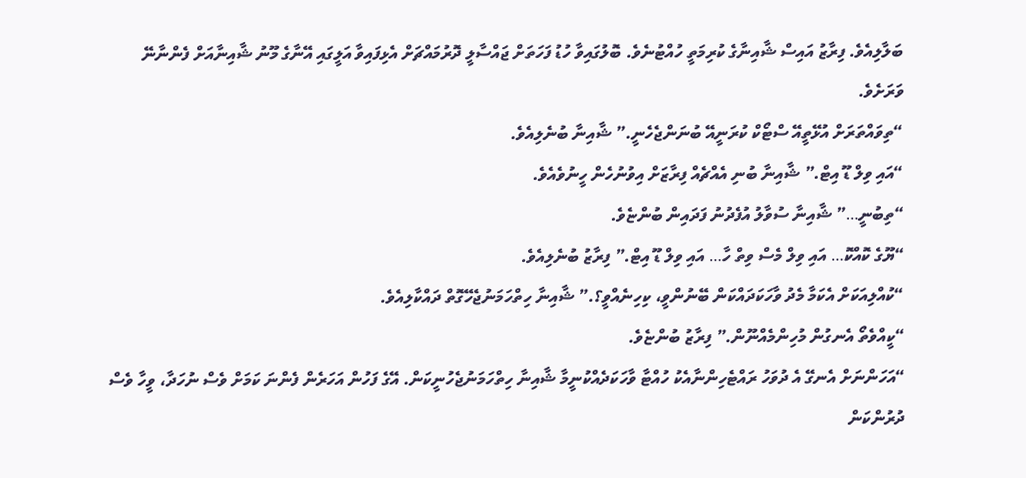ބަލާލިއެވެ. ފިރާޒު އައިސް ޝާއިނާގެ ކުރިމަތީ ހުއްޓުނެވެ. ބޮލުގައިވާ ހުޑު ފަހަތަށް ޖައްސާލީ ދޮރުމައްޗަށް އެޅިފައިވާ އަލީގައި އޭނާގެ މޫނު ޝާއިނާއަށް ފެންނާނޭ ވަރަށެވެ.
“ތިވައްތަރަށް އުޅޭތީއޭ ސްޓޯކް ކުރަނީއޭ ބުނަންޖެހެނީ.” ޝާއިނާ ބުނެލިއެވެ.
“އައި ވިލް ޑޫ އިޓް.” ޝާއިނާ ބުނި އެއްޗެއް ފިރާޒަށް އިވުނުހެން ހީނުވެއެވެ.
“ތިބުނީ…” ޝާއިނާ ސުވާލު އުފެދުނު ފަދައިން ބުންޏެވެ.
“ޔޫގެ ކޮއްކޮ… އައި ވިލް މެސް ވިތް ހާ… އައި ވިލް ޑޫ އިޓް.” ފިރާޒު ބުނެލިއެވެ.
“ކުއްލިއަކަށް އެކަމާ މެދު ވާހަކަދައްކަން ބޭނުންވީ، ކިހިނެއްވީ؟.” ޝާއިނާ ހިތްހަމަނުޖެހޭގޮތް ދައްކާލިއެވެ.
“ކީއްވެތޯ އެނގުން މުހިންމެއްނޫން.” ފިރާޒު ބުންޏެވެ.
“އަހަންނަށް އެނގޭ އެ ދުވަހު ރައްޓެހިންނާއެކު ހުއްޓާ ވާހަކަދެއްކުނީމާ ޝާއިނާ ހިތްހަމަނުޖެހުނީކަން. އޭގެ ފަހުން އަހަރެން ފެންނަ ކަމަށް ވެސް ނުހަދާ، ވީހާ ވެސް ދުރުންކަން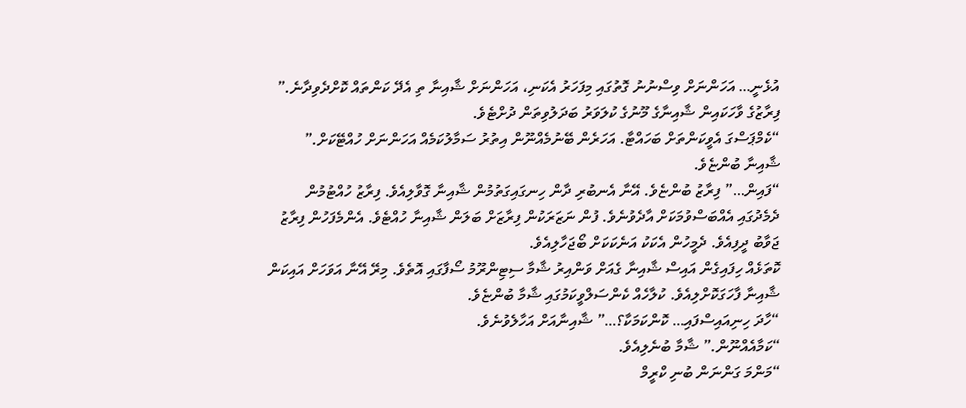އުޅެނީ… އަހަންނަށް ވިސްނުނު ގޮތުގައި މިފަހަރު އެކަނި، އަހަންނަށް ޝާއިނާ ތި އެދޭ ކަންތައް ކޮށްދެވިދާނެ.” ފިރާޒުގެ ވާހަކައިން ޝާއިނާގެ މޫނުގެ ކުލަވަރު ބަދަލުވިތަން ދުށްޓެވެ.
“ކެމްޕަސްގަ އެވީކަންތަށް ބަހައްޓާ. އަހަރެން ބޭނުމެއްނޫން އިތުރު ސަމާލުކަމެއް އަހަންނަށް ހުއްޓޭކަށް.” ޝާއިނާ ބުންޏެވެ.
“ފައިން…” ފިރާޒު ބުންޏެވެ. އޭނާ އެނބުރި ދާން ހިނގައިގަތުމުން ޝާއިނާ ގޮވާލިއެވެ. ފިރާޒު ހުއްޓުމުން ދެމެދުގައި އެއްބަސްވުމަކަށް އާދެވުނެވެ. ފުން ނަޒަރަކުން ފިރާޒަށް ބަލަން ޝާއިނާ ހުއްޓެވެ. އެންމެފަހުން ފިރާޒު ޖަވާބު ދީފިއެވެ. ދެމީހުން އެކަކު އަނެކަކަށް ބޯޖަހާލިއެވެ.
ކޮތަޅެއް ހިފައިގެން އައިސް ޝާއިނާ ގެއަށް ވަންއިރު ޝާމާ ސިޓިންރޫމު ސޯފާގައި އޮތެވެ. މިރޭ އޭނާ އަވަހަށް އައިކަން ޝާއިނާ ފާހަގަކޮށްލިއެވެ. ކުލާހެއް ކެންސަލްވީކަމުގައި ޝާމާ ބުންޏެވެ.
“ހާދަ ހިނިއައިސްފައި… ކޮންކަމަކާ؟…” ޝާއިނާއަށް އަހާލެވުނެވެ.
“ކަމާއެއްނޫން.” ޝާމާ ބުނެލިއެވެ.
“މަންމަ ގަންނަން ބުނި ކްރީމް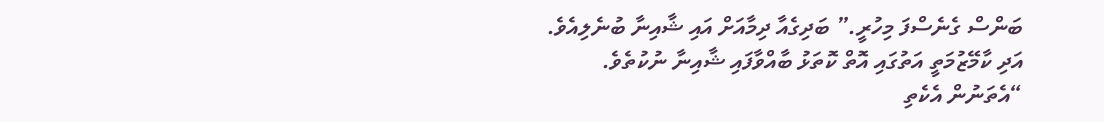ބަންސް ގެނެސްފަ މިހުރީ.” ބަދިގެއާ ދިމާއަށް އައި ޝާއިނާ ބުނެލިއެވެ. އަދި ކާމޭޒުމަތީ އަތުގައި އޮތް ކޮތަޅު ބާއްވާފައި ޝާއިނާ ނުކުތެވެ.
“އެތަނުން އެކެތި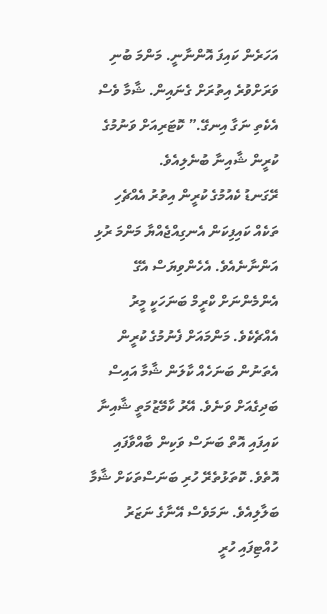އަހަރެން ކައިފަ އޮންނާނީ. މަންމަ ބުނި ވަރަށްވުރެ އިތުރަށް ގެނައިން. ޝާމާ ވެސް އެކެތި ނަގާ އިނގޭ.” ކޮޓަރިއަށް ވަނުމުގެ ކުރީން ޝާއިނާ ބުނެލިއެވެ.
ރޭގަނޑު ކެއުމުގެ ކުރީން އިތުރު އެއްޗެހި ތަކެއް ކައިފިކަން އެނގިއްޖެއްޔާ މަންމަ ރުޅި އަންނާނެއެވެ. އެހެންވިޔަސް އެގޭ އެންމެންނަށް ކްރީމް ބަނަހަކީ މީރު އެއްޗެކެވެ. މަންމައަށް ފެނުމުގެ ކުރީން އެތަނުން ބަނަހެއް ކާލަން ޝާމާ އައިސް ބަދިގެއަށް ވަނެވެ. އޭރު ކާމޭޒުމަތީ ޝާއިނާ ކައިފައި އޮތް ބަނަސް ވަކިން ބާއްވާފައި އޮތެވެ. ކޮތަޅުތެރޭ ހުރި ބަނަސްތަކަށް ޝާމާ ބަލާލިއެވެ. ނަމަވެސް އޭނާގެ ނަޒަރު ހުއްޓިފައި ހުރީ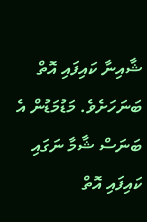ޝާއިނާ ކައިފައި އޮތް ބަނަހަށެވެ. މަޑުމަޑުން އެ ބަނަސް ޝާމާ ނަގައި ކައިފައި އޮތް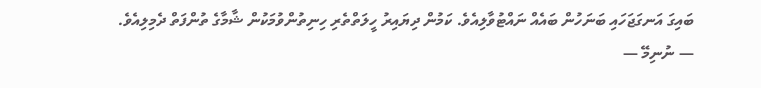ބައިގަ އަނގަޖަހައި ބަނަހުން ބައެއް ނައްޓުވާލިއެވެ. ކަމުން ދިޔައިރު ހީލަތްތެރި ހިނިތުންވުމަކުން ޝާމާގެ ތުންފަތް ދެމިލިއެވެ.
— ނުނިމޭ —